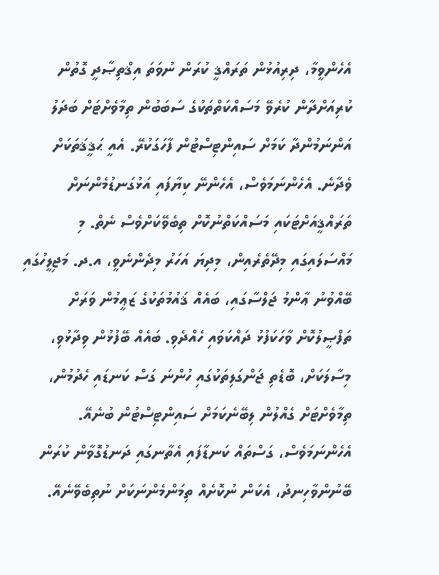އެހެންވީމާ، ދިރިއުޅުން ތަރައްޤީ ކުރަން ނުވަތަ އިޤްތިޞާދީ ގޮތުން ކުރިއަށްދާން ކުރެވޭ މަސައްކަތްތަކުގެ ސަބަބުން ތިމާވެށްޓަށް ބަދަލު އަންނަމުންދާ ކަމަށް ސައިންޓިސްޓުން ފާހަގަކުރޭ. އެއީ ޙަޤީޤަތަކަށް ވެދާނެ. އެހެންނަމަވެސް، އެހެންނޭ ކިޔާފައި އަޅުގަނޑުމެންނަށް ތަރައްޤީއަށްޓަކައި މަސައްކަތްނުކޮށް ތިބެވޭކަށްވެސް ނެތް. މި މައްސަލައިގައި މިދޭތެރެއިން، މިދިޔަ އަހަރު މިދެންނެވީ، އ.ދ. މަޖިލީހުގައި ބޭއްވުނު ޢާންމު ޖަލްސާގައި، ބައެއް ޤައުމުތަކުގެ ޒަޢީމުން ވަރަށް ތަފްޞީލުކޮށް ވާހަކަފުޅު ދައްކަވައި ހެއްދެވި. ބައެއް ބޭފުޅުން ވިދާޅުވި، މިސާލަކަށް، ބޮޑެތި ޖަންގަލިތަކުގައި ހުންނަ ގަސް ކަނޑައި ހެދުމުން، ތިމާވެށްޓަށް ގެއްލުން ލިބޭނެކަމަށް ސައިންޓިސްޓުން ބުނެއޭ. އެހެންނަމަވެސް، ގަސްތައް ކަނޑާފައި އެތާނގައި ދަނޑުގޮވާން ކުރަން ބޭނުންވާހިނދު، އެކަން ނުކޮށެއް ތިމަންމެންނަކަށް ނުތިބެވޭނެއޭ.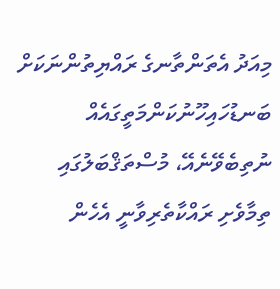މިއަދު އެތަންތާނގެ ރައްޔިތުންނަކަށް ބަނޑުހައިހޫނުކަންމަތީގައެއް ނުތިބެވޭނެއޭ، މުސްތަޤްބަލުގައި ތިމާވެށި ރައްކާތެރިވާނީ އެހެން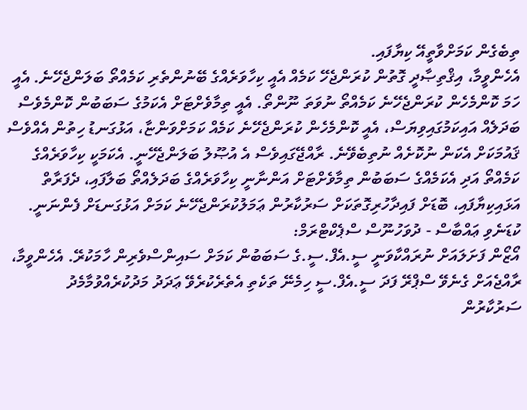ތިބެގެން ކަމަށްވާތީއޭ ކިޔާފައި.
އެހެންވީމާ، އިޤްތިޞާދީ ގޮތުން ކުރަންޖެހޭ ކަމެއް އެއީ ކިހާވަރެއްގެ ބޭނުންތެރި ކަމެއްތޯ ބަލަންޖެހޭނެ. އެއީ ހަމަ ކޮންމެހެން ކުރަންޖެހޭނެ ކަމެއްތޯ ނުވަތަ ނޫންތޯ. އެއީ ތިމާވެށްޓަށް އެކަމުގެ ސަބަބުން ކޮންމެވެސް ބަދަލެއް އައިކަމުގައިވިޔަސް، އެއީ ކޮންމެހެން ކުރަންޖެހޭނެ ކަމެއް ކަމަށްވަންޏާ، އަޅުގަނޑު ހިތުން އެއްވެސް ޤައުމަކަށް އެކަން ނުކޮށެއް ނުތިބެވޭނެ. ރާއްޖޭގައިވެސް އެ އުޞޫލު ބަލަންޖެހޭނީ. އެކަމަކީ ކިހާވަރެއްގެ ކަމެއްތޯ އަދި އެކަމެއްގެ ސަބަބުން ތިމާވެށްޓަށް އަންނާނީ ކިހާވަރެއްގެ ބަދަލެއްތޯ ބަލާފައި، ދެފަރާތް އަޅައިކިޔާފައި، ބޮޑަށް ފައިދާހުރިގޮތަކަށް ސަރުކާރުން ޢަމަލުކުރަންޖެހޭނެ ކަމަށް އަޅުގަނޑަށް ފެންނަނީ.
ކުޑަނެވި ޢައްބާސް - ދުވަހުނޫސް ސްޕެކްޓްރަމް:
އޯޒޯން ފަށަލައަށް ނުރައްކާވަނީ ސީ.އެފް.ސީ.ގެ ސަބަބުން ކަމަށް ސައިންސްވެރިން ހާމަކުރޭ. އެހެންވީމާ، ރާއްޖެއަށް ގެނެވޭ ސްޕްރޭ ފަދަ ސީ.އެފް.ސީ ހިމެނޭ ތަކެތި އެތެރެކުރެވޭ ޢަދަދު މަދުކުރެއްވުމާމެދު ސަރުކާރުން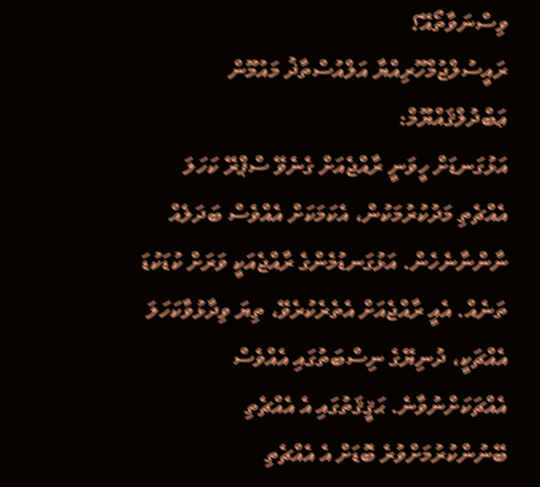ވިސްނަވާތޯއޭ؟
ރައީސުލްޖުމްހޫރިއްޔާ އަލްއުސްތާޛު މައުމޫން ޢަބްދުލްޤައްޔޫމް:
އަޅުގަނޑަށް ހީވަނީ ރާއްޖެއަށް ގެނެވޭ ސްޕްރޭ ކަހަލަ އެއްޗެތި މަދުކުރުމަކުން، އެކަމަކަށް އެއްވެސް ބަދަލެއް ނާންނާނެހެން. އަޅުގަނޑުމެންގެ ރާއްޖެއަކީ ވަރަށް ކުޑަކުޑަ ތަނެއް. އެއީ ރާއްޖެއަށް އެތެރެކުރެވޭ، ތިޔަ ވިދާޅުވާކަހަލަ އެއްޗަކީ، ދުނިޔޭގެ ނިސްބަތުގައި އެއްވެސް އެއްޗަކަށްނުވާނެ. ޙަޤީޤަތުގައި އެ އެއްޗެތި ބޭނުންކުރުމަށްވުރެ ބޮޑަށް އެ އެއްޗެތި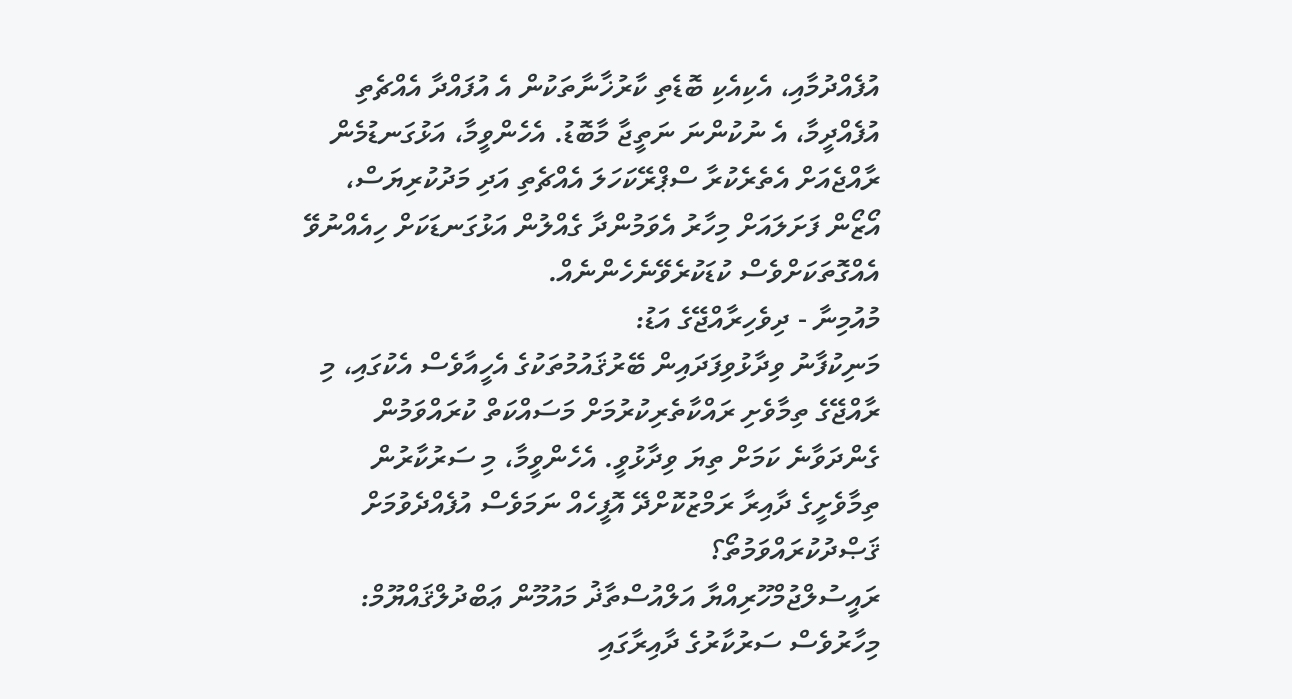އުފެއްދުމާއި، އެކިއެކި ބޮޑެތި ކާރުޚާނާތަކުން އެ އުފައްދާ އެއްޗެތި އުފެއްދީމާ، އެ ނުކުންނަ ނަތީޖާ މާބޮޑު. އެހެންވީމާ، އަޅުގަނޑުމެން ރާއްޖެއަށް އެތެރެކުރާ ސްޕްރޭކަހަލަ އެއްޗެތި އަދި މަދުކުރިޔަސް، އޯޒޯން ފަށަލައަށް މިހާރު އެވަމުންދާ ގެއްލުން އަޅުގަނޑަކަށް ހިއެއްނުވޭ އެއްގޮތަކަށްވެސް ކުޑަކުރެވޭނެހެންނެއް.
މުއުމިނާ - ދިވެހިރާއްޖޭގެ އަޑު:
މަނިކުފާނު ވިދާޅުވިފަދައިން ބޭރުޤައުމުތަކުގެ އެހީއާވެސް އެކުގައި، މި ރާއްޖޭގެ ތިމާވެށި ރައްކާތެރިކުރުމަށް މަސައްކަތް ކުރައްވަމުން ގެންދަވާނެ ކަމަށް ތިޔަ ވިދާޅުވީ. އެހެންވީމާ، މި ސަރުކާރުން ތިމާވެށީގެ ދާއިރާ ރަމްޒުކޮށްދޭ އޮފީހެއް ނަމަވެސް އުފެއްދެވުމަށް ޤަޞްދުކުރައްވަމުތޯ؟
ރައީސުލްޖުމްހޫރިއްޔާ އަލްއުސްތާޛު މައުމޫން ޢަބްދުލްޤައްޔޫމް:
މިހާރުވެސް ސަރުކާރުގެ ދާއިރާގައި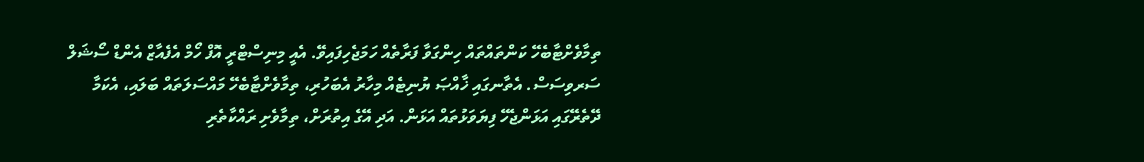ތިމާވެށްޓާބެހޭ ކަންތައްތައް ހިންގަވާ ފަރާތެއް ހަމަޖެހިފައިވޭ. އެއީ މިނިސްޓްރީ އޮފް ހޯމް އެފެއާޒް އެންޑް ސޯޝަލް ސަރވިސަސް. އެތާނގައި ޚާއްޞަ ޔުނިޓެއް މިހާރު އެބަހުރި، ތިމާވެށްޓާބެހޭ މައްސަލަތައް ބަލައި، އެކަމާ ދޭތެރޭގައި އަޅަންޖެހޭ ފިޔަވަޅުތައް އަޅަން. އަދި އޭގެ އިތުރަށް، ތިމާވެށި ރައްކާތެރި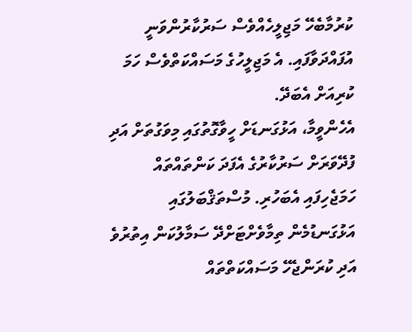ކުރުމާބެހޭ މަޖިލީހެއްވެސް ސަރުކާރުންވަނީ އުފައްދަވާފައި. އެ މަޖިލީހުގެ މަސައްކަތްވެސް ހަމަ ކުރިއަށް އެބަދޭ.
އެހެންވީމާ، އަޅުގަނޑަށް ހީވާގޮތުގައި މިވަގުތަށް އަދި ފުދޭވަރަށް ސަރުކާރުގެ އެފަދަ ކަންތައްތައް ހަމަޖެހިފައި އެބަހުރި. މުސްތަޤްބަލުގައި އަޅުގަނޑުމެން ތިމާވެށްޓަށްދޭ ސަމާލުކަން އިތުރުވެ އަދި ކުރަންޖެހޭ މަސައްކަތްތައް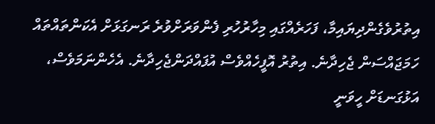އިތުރުވެގެންދިޔައިމާ، ފަހަރެއްގައި މިހާރުހުރި ފެންވަރަށްވުރެ ރަނގަޅަށް އެކަންތައްތައް ހަމަޖައްސަން ޖެހިދާނެ. އިތުރު އޮފީހެއްވެސް އުފައްދަންޖެހިދާނެ. އެހެންނަމަވެސް، އަޅުގަނޑަށް ހީވަނީ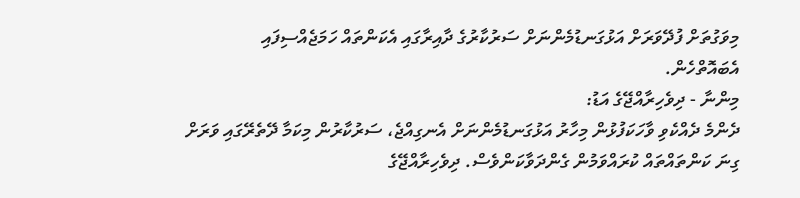މިވަގުތަށް ފުދޭވަރަށް އަޅުގަނޑުމެންނަށް ސަރުކާރުގެ ދާއިރާގައި އެކަންތައް ހަމަޖެއްސިފައި އެބައޮތްހެން.
މިންނާ - ދިވެހިރާއްޖޭގެ އަޑު:
ދެންމެ ދެއްކެވި ވާހަކަފުޅުން މިހާރު އަޅުގަނޑުމެންނަށް އެނގިއްޖެ، ސަރުކާރުން މިކަމާ ދޭތެރޭގައި ވަރަށް ގިނަ ކަންތައްތައް ކުރައްވަމުން ގެންދަވާކަންވެސް. ދިވެހިރާއްޖޭގެ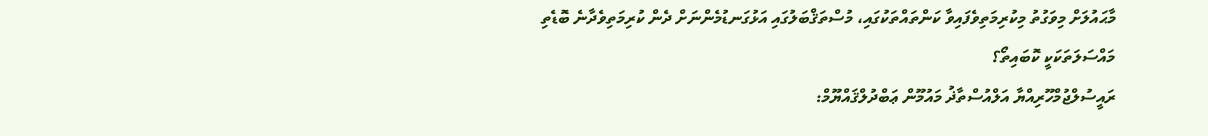މާޙައުލަށް މިވަގުތު މިކުރިމަތިވެފައިވާ ކަންތައްތަކުގައި، މުސްތަޤްބަލުގައި އަޅުގަނޑުމެންނަށް ދެން ކުރިމަތިވެދާނެ ބޮޑެތި މައްސަލަތަކަކީ ކޮބައިތޯ؟
ރައީސުލްޖުމްހޫރިއްޔާ އަލްއުސްތާޛު މައުމޫން ޢަބްދުލްޤައްޔޫމް: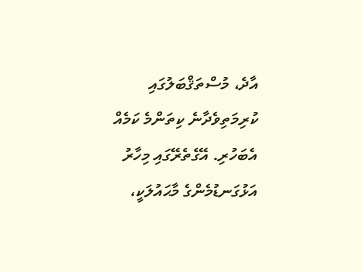އާދެ، މުސްތަޤްބަލުގައި ކުރިމަތިވެދާނެ ކިތަންމެ ކަމެއް އެބަހުރި. އޭގެތެރޭގައި މިހާރު އަޅުގަނޑުމެންގެ މާޙައުލަކީ،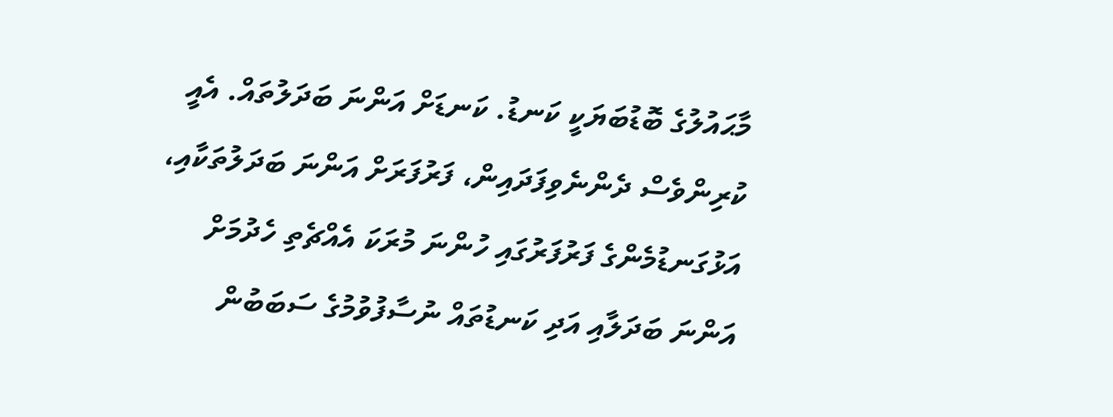މާޙައުލުގެ ބޮޑުބަޔަކީ ކަނޑު. ކަނޑަށް އަންނަ ބަދަލުތައް. އެއީ ކުރިންވެސް ދެންނެވިފަދައިން، ފަރުފަރަށް އަންނަ ބަދަލުތަކާއި، އަޅުގަނޑުމެންގެ ފަރުފަރުގައި ހުންނަ މުރަކަ އެއްޗެތި ހެދުމަށް އަންނަ ބަދަލާއި އަދި ކަނޑުތައް ނުސާފުވުމުގެ ސަބަބުން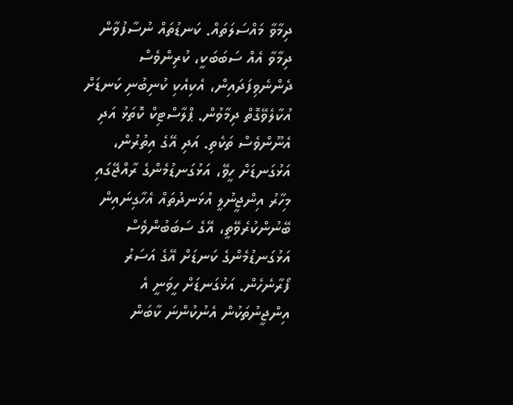ދިމާވާ މައްސަލަތައް. ކަނޑުތައް ނުސާފުވާން ދިމާވާ އެއް ސަބަބަކީ، ކުރިންވެސް ދެންނެވިފަދައިން، އެކިއެކި ކުނިބުނި ކަނޑަށް އުކާލެވޭގޮތް ދިމާވުން. ޕްލާސްޓިކް ކޮތަޅު އަދި އެނޫންވެސް ތަކެތި. އަދި އޭގެ އިތުރުން، އަޅުގަނޑަށް ހީވޭ، އަޅުގަނޑުމެންގެ ރާއްޖޭގައި މިހާރު އިންޖީނުލީ އުޅަނދުތައް އެހާގިނައިން ބޭނުންކުރެވޭތީ، އޭގެ ސަބަބުންވެސް އަޅުގަނޑުމެންގެ ކަނޑަށް އޭގެ އަސަރު ފޯރާނެހެން. އަޅުގަނޑަށް ހީވަނީ އެ އިންޖީނުތަކުން އެނުކުންނަ ކާބަން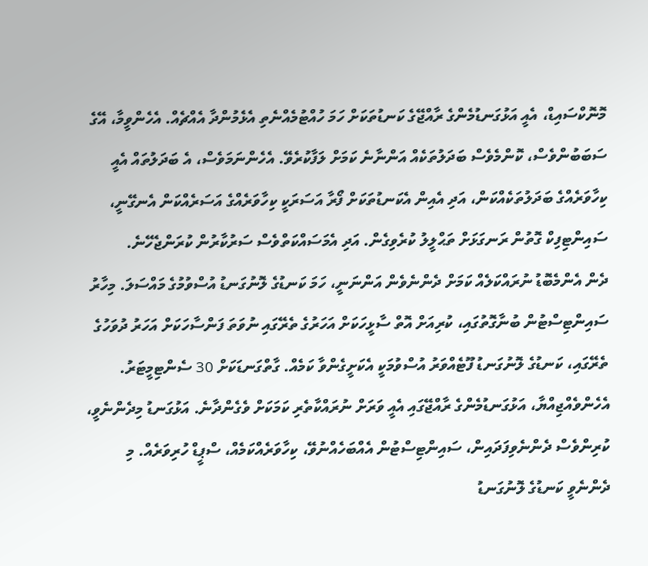މޮނޮކްސައިޑް، އެއީ އަޅުގަނޑުމެންގެ ރާއްޖޭގެ ކަނޑުތަކަށް ހަމަ ހުއްޓުމެއްނެތި އެޅެމުންދާ އެއްޗެއް. އެހެންވީމާ، އޭގެ ސަބަބުންވެސް، ކޮންމެވެސް ބަދަލުތަކެއް އަންނާނެ ކަމަށް ލަފާކުރެވޭ. އެހެންނަމަވެސް، އެ ބަދަލުތައް އެއީ ކިހާވަރެއްގެ ބަދަލުތަކެއްކަން، އަދި އެއިން އެކަނޑުތަކަށް ފޯރާ އަސަރަކީ ކިހާވަރެއްގެ އަސަރެއްކަން އެނގޭނީ، ސައިންޓިފިކް ގޮތުން ރަނގަޅަށް ތަޙްލީލު ކުރެވިގެން. އަދި އެމަސައްކަތްވެސް ސަރުކާރުން ކުރަންޖެހޭނެ.
ދެން އެންމެބޮޑު ނުރައްކަލެއް ކަމަށް ދެންނެވެން އަންނަނީ، ހަމަ ކަނޑުގެ ލޮނުގަނޑު އުސްވުމުގެ މައްސަލަ. މިހާރު ސައިންޓިސްޓުން ބުނާގޮތުގައި، ކުރިއަށް އޮތް ސާޅީހަކަށް އަހަރުގެ ތެރޭގައި ނުވަތަ ފަންސާހަކަށް އަހަރު ދުވަހުގެ ތެރޭގައި، ކަނޑުގެ ލޮނުގަނޑު ފޫޓެއްވަރު އުސްވުމަކީ އެކަށީގެންވާ ކަމެއް. ގާތްގަނޑަކަށް 30 ސެންޓިމީޓަރު. އެހެންވެއްޖިއްޔާ، އަޅުގަނޑުމެންގެ ރާއްޖޭގައި އެއީ ވަރަށް ނުރައްކާތެރި ކަމަކަށް ވެގެންދާނެ. އަޅުގަނޑު މިދެންނެވީ، ކުރިންވެސް ދެންނެވިފަދައިން، ސައިންޓިސްޓުން އެއްބަހެއްނުވޭ، ކިހާވަރެއްކަމެއް، ސްޕީޑް ހުރިވަރެއް. މި ދެންނެވީ ކަނޑުގެ ލޮނުގަނޑު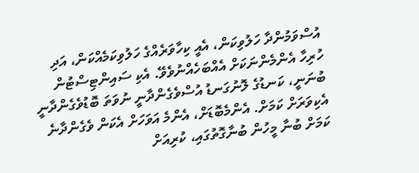އުސްވަމުންދާ ހަލުވިކަން، އެއީ ކިހާވަރެއްގެ ހަލުވިކަމެއްކަން، އަދި ހުރިހާ އެންމެންނަކަށް އެއްބަހެއްނުވެވޭ. އެކި ސައިންޓިސްޓުން ބުނަނީ، ކަނޑުގެ ލޮނުގަނޑު އުސްވެގެންދާނީ ނުވަތަ ބޮޑުވެގެންދާނީ އެކިވަރަށް ކަމަށް. އެންމެބޮޑަށް، އެންމެ އަވަހަށް އެކަން ވެގެންދާނެ ކަމަށް ބުނާ މީހުން ބުނާގޮތުގައި، ކުރިއަށް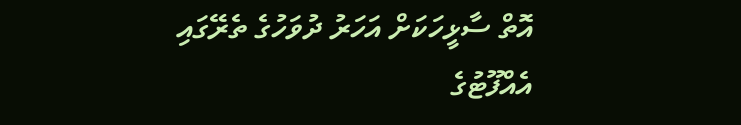އޮތް ސާޅީހަކަށް އަހަރު ދުވަހުގެ ތެރޭގައި އެއްފޫޓުގެ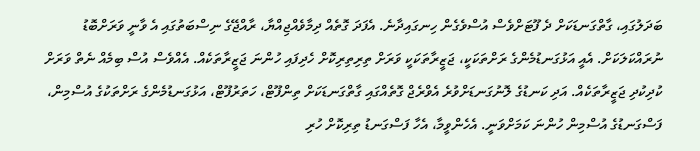ބަދަލުގައި، ގާތްގަނޑަކަށް ދެ ފޫޓަށްވެސް އުސްވެގެން ހިނގައިދާނެ. އެފަދަ ގޮތެއް ދިމާވެއްޖިއްޔާ، ރާއްޖޭގެ ނިސްބަތުގައި އެ ވާނީ ވަރަށްބޮޑު ނުރައްކަލަކަށް. އެއީ އަޅުގަނޑުމެންގެ ރަށްތަކަކީ، ޖަޒީރާތަކަކީ ވަރަށް ތިރިތިރިކޮށް ހެދިފައި ހުންނަ ޖަޒީރާތަކެއް. އެއްވެސް އުސް ބިމެއް ނެތް ވަރަށް ކުދިކުދި ޖަޒީރާތަކެއް. އަދި ކަނޑުގެ ލޮނުގަނޑަށްވުރެ އެވްރެޖް ގޮތެއްގައި ގާތްގަނޑަކަށް ތިންފޫޓް، ހަތަރުފޫޓް، އަޅުގަނޑުމެންގެ ރަށްތަކުގެ އުސްމިން، ފަސްގަނޑުގެ އުސްމިން ހުންނަ ކަމަށްވަނީ. އެހެންވީމާ، އެހާ ފަސްގަނޑު ތިރިކޮށް ހުރި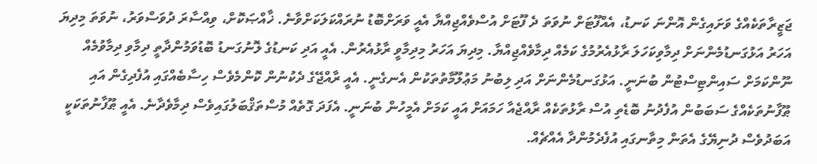ޖަޒީރާތަކެއްގެ ވަށައިގެން އޮންނަ ކަނޑު، އެއްފޫޓަށް ނުވަތަ ދެ ފޫޓަށް އުސްވެއްޖިއްޔާ އެއީ ވަރަށްބޮޑު ނުރައްކަލަކަށްވާނެ. ޚާއްޞަކޮށް، ވިއްސާރަ ދުވަސްވަރު، ނުވަތަ މިދިޔަ އަހަރު އަޅުގަނޑުމެންނަށް ދިމާވިކަހަލަ ރާޅުއެރުމުގެ ކަމެއް ދިމާވެއްޖިއްޔާ. މިދިޔަ އަހަރު މިދިމާވީ ރާޅުއެރުން. އެއީ އަދި ކަނޑުގެ ލޮނުގަނޑު ބޮޑުވަމުންދާތީ ދިމާވި ދިމާވުމެއް ނޫންކަމަށް ސައިންޓިސްޓުން ބުނަނީ. އަޅުގަނޑުމެންނަށް އަދި ލިބުނު މަޢުލޫމާތުތަކުން އެނގެނީ. އެއީ ރާއްޖޭގެ ދެކުނުން ކޮންމެވެސް ހިސާބެއްގައި އުފެދިގެން އައި ޠޫފާނުތަކެއްގެ ސަބަބުން އުފެދުނު ބޮޑެތި އުސް ރާޅުތަކެއް ރާއްޖެއާ ހަމައަށް އައީ ކަމަށް އެމީހުން ބުނަނީ. އެފަދަ ގޮތެއް މުސްތަޤްބަލުގައިވެސް ދިމާވެދާނެ. އެއީ ޠޫފާނުތަކަކީ އަބަދުވެސް ދުނިޔޭގެ އެތަން މިތާނގައި އުފެދެމުންދާ އެއްޗެއް.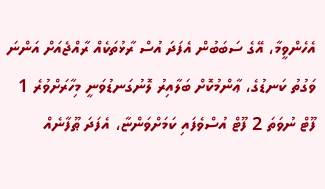އެހެންވީމާ، އޭގެ ސަބަބުން އެފަދަ އުސް ރާޅުތަކެއް ރާއްޖެއަށް އަންނަ ވަގުތު ކަނޑުގެ، ޢާންމުކޮށް ބަލާއިރު ލޮނުގަނޑުވަނީ މިހާރަށްވުރެ 1 ފޫޓް ނުވަތަ 2 ފޫޓް އުސްވެފައި ކަމަށްވަންޏާ، އެފަދަ ޠޫފާނެއް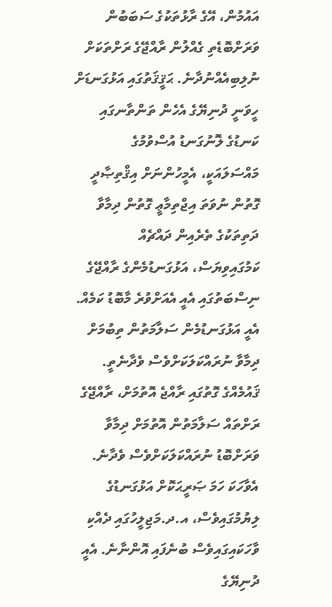އައުމުން، އޭގެ ރާޅުތަކުގެ ސަބަބުން ވަރަށްބޮޑެތި ގެއްލުން ރާއްޖޭގެ ރަށްތަކަށް ނުލިބިއެއްނުދާނެ. ޙަޤީޤަތުގައި އަޅުގަނޑަށް ހީވަނީ ދުނިޔޭގެ އެހެން ތަންތާނގައި ކަނޑުގެ ލޮނުގަނޑު އުސްވުމުގެ މައްސަލައަކީ، އެމީހުންނަށް އިޤްތިޞާދީ ގޮތުން ނުވަތަ އިޖްތިމާޢީ ގޮތުން ދިމާވާ ދަތިތަކުގެ ތެރެއިން ދައްޗެއް ކަމުގައިވިޔަސް، އަޅުގަނޑުމެންގެ ރާއްޖޭގެ ނިސްބަތުގައި އެއީ އެއަށްވުރެ މާބޮޑު ކަމެއް. އެއީ އަޅުގަނޑުމެން ސަލާމަތުން ތިބުމަށް ދިމާވާ ނުރައްކަލަކަށްވެސް ވެދާނެތީ. ޤައުމެއްގެ ގޮތުގައި ރާއްޖެ އޮތުމަށް، ރާއްޖޭގެ ރަށްތައް ސަލާމަތުން އޮތުމަށް ދިމާވާ ވަރަށްބޮޑު ނުރައްކަލަކަށްވެސް ވެދާނެ. އެވާހަކަ ހަމަ ޞަރީޙަކޮށް އަޅުގަނޑުގެ ލިޔުމުގައިވެސް، އ.ދ.މަޖިލީހުގައި ދެއްކި ވާހަކައިގައިވެސް ބުނެފައި އޮންނާނެ. އެއީ ދުނިޔޭގެ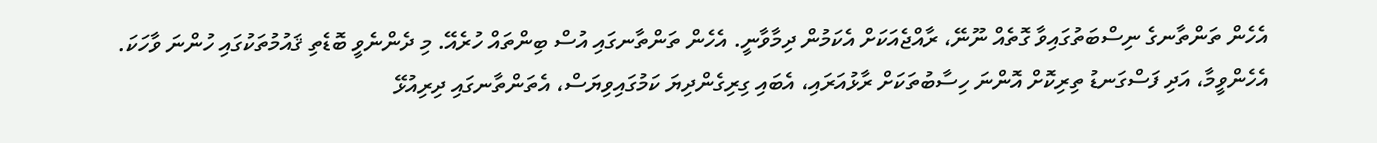އެހެން ތަންތާނގެ ނިސްބަތުގައިވާ ގޮތެއް ނޫނޭ، ރާއްޖެއަކަށް އެކަމުން ދިމާވާނީ. އެހެން ތަންތާނގައި އުސް ބިންތައް ހުރެއޭ. މި ދެންނެވީ ބޮޑެތި ޤައުމުތަކުގައި ހުންނަ ވާހަކަ.
އެހެންވީމާ، އަދި ފަސްގަނޑު ތިރިކޮށް އޮންނަ ހިސާބުތަކަށް ރާޅުއަރައި، އެބައި ގިރިގެންދިޔަ ކަމުގައިވިޔަސް، އެތަންތާނގައި ދިރިއުޅޭ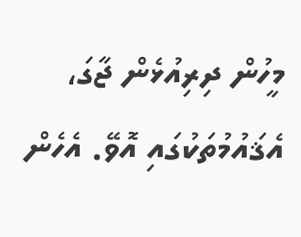މީހުން ދިރިއުޅެން ޖާގަ، އެޤައުމުތަކުގައި އޮވޭ. އެހެން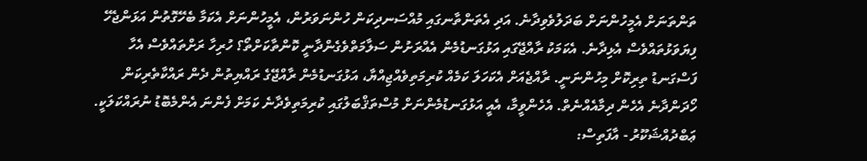ތަންތަނަށް އެމީހުންނަށް ބަދަލުވެވިދާނެ. އަދި އެތަންތާނގައި މުއްސަނދިކަން ހުންނަވަރުން، އެމީހުންނަށް އެކަމާ ބެހޭގޮތުން އަޅަންޖެހޭ ފިޔަވަޅުތައްވެސް އެޅިދާނެ. އެކަމަކު ރާއްޖޭގައި އަޅުގަނޑުމެން އެއްރަށުން ސަލާމަތްވެގެންދާނީ ކޮންތާކަށްތޯ؟ ހުރިހާ ރަށްތައްވެސް އެހާ ފަސްގަނޑު ތިރިކޮށް މިހުންނަނީ. ރާއްޖެއަށް އެކަހަލަ ކަމެއް ކުރިމަތިވެއްޖިއްޔާ، އަޅުގަނޑުމެން ރާއްޖޭގެ ރައްޔިތުން ދެން ރައްކާތެރިކަން ހޯދަންދާނެ އެހެން ދިމާއެއްނެތް. އެހެންވީމާ، އެއީ އަޅުގަނޑުމެންނަށް މުސްތަޤްބަލުގައި ކުރިމަތިވެދާނެ ކަމަށް ފެންނަ އެންމެބޮޑު ނުރައްކަލަކީ.
ޢަބްދުއްޝަކޫރު - އާފަތިސް: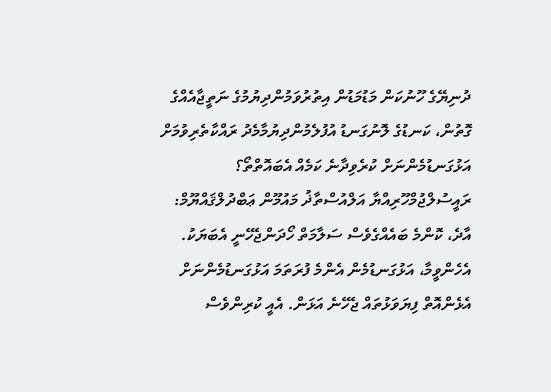ދުނިޔޭގެ ހޫނުކަން މަޑުމަޑުން އިތުރުވަމުންދިޔުމުގެ ނަތީޖާއެއްގެ ގޮތުން، ކަނޑުގެ ލޮނުގަނޑު އުފުލެމުންދިޔުމާމެދު ރައްކާތެރިވުމަށް އަޅުގަނޑުމެންނަށް ކުރެވިދާނެ ކަމެއް އެބައޮތްތޯ؟
ރައީސުލްޖުމްހޫރިއްޔާ އަލްއުސްތާޛު މައުމޫން ޢަބްދުލްޤައްޔޫމް:
އާދެ، ކޮންމެ ބައެއްގެވެސް ސަލާމަތް ހޯދަންޖެހޭނީ އެބަޔަކު. އެހެންވީމާ، އަޅުގަނޑުމެން އެންމެ ފުރަތަމަ އަޅުގަނޑުމެންނަށް އެޅެންއޮތް ފިޔަވަޅުތައް ޖެހޭނެ އަޅަން. އެއީ ކުރިންވެސް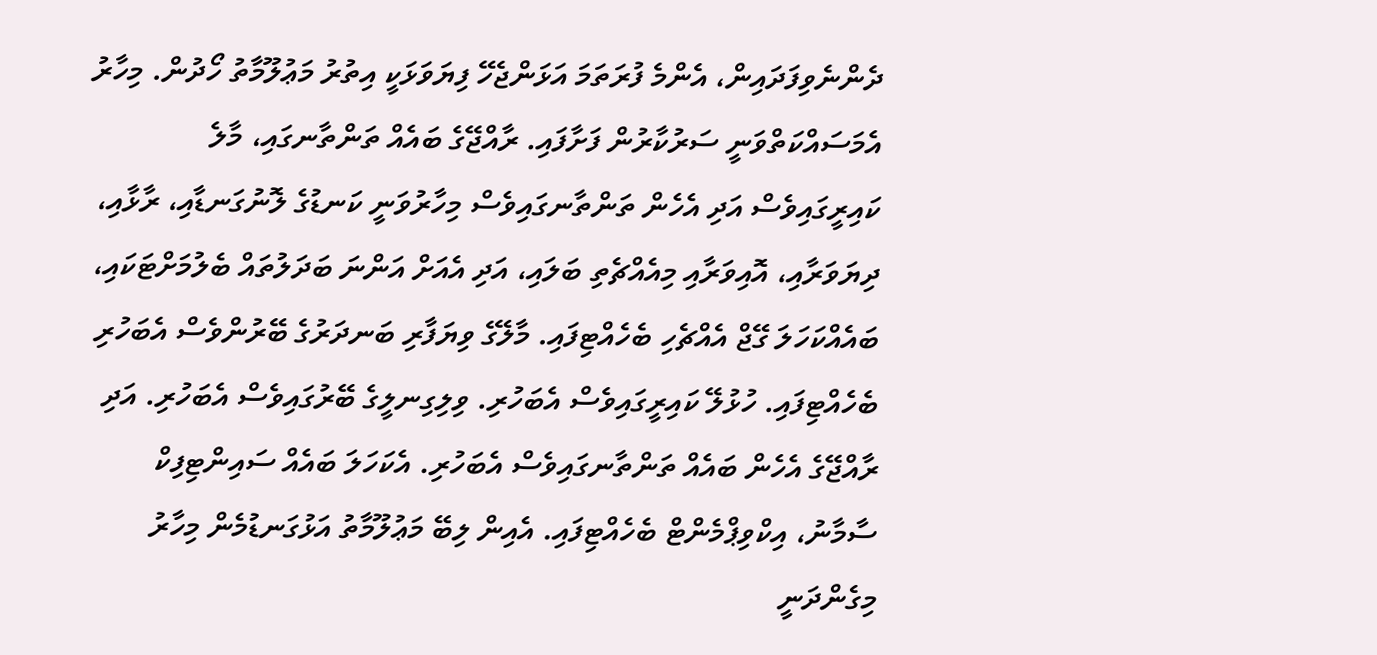ދެންނެވިފަދައިން، އެންމެ ފުރަތަމަ އަޅަންޖެހޭ ފިޔަވަޅަކީ އިތުރު މަޢުލޫމާތު ހޯދުން. މިހާރު އެމަސައްކަތްވަނީ ސަރުކާރުން ފަށާފައި. ރާއްޖޭގެ ބައެއް ތަންތާނގައި، މާލެ ކައިރީގައިވެސް އަދި އެހެން ތަންތާނގައިވެސް މިހާރުވަނީ ކަނޑުގެ ލޮނުގަނޑާއި، ރާޅާއި، ދިޔަވަރާއި، އޮއިވަރާއި މިއެއްޗެތި ބަލައި، އަދި އެއަށް އަންނަ ބަދަލުތައް ބެލުމަށްޓަކައި، ބައެއްކަހަލަ ގޭޖް އެއްޗެހި ބެހެއްޓިފައި. މާލޭގެ ވިޔަފާރި ބަނދަރުގެ ބޭރުންވެސް އެބަހުރި ބެހެއްޓިފައި. ހުޅުލޭ ކައިރީގައިވެސް އެބަހުރި. ވިލިގިނލީގެ ބޭރުގައިވެސް އެބަހުރި. އަދި ރާއްޖޭގެ އެހެން ބައެއް ތަންތާނގައިވެސް އެބަހުރި. އެކަހަލަ ބައެއް ސައިންޓިފިކް ސާމާނު، އިކްވިޕްމެންޓް ބެހެއްޓިފައި. އެއިން ލިބޭ މަޢުލޫމާތު އަޅުގަނޑުމެން މިހާރު މިގެންދަނީ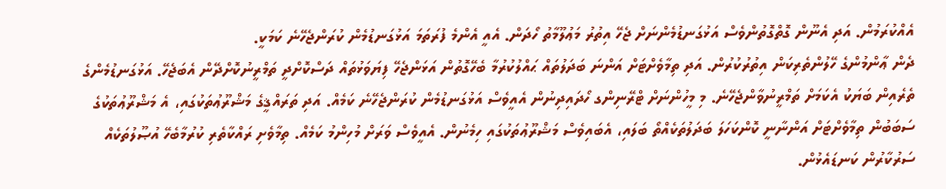އެއްކުރަމުން. އަދި އެނޫން ގޮތްގޮތުންވެސް އަޅުގަނޑުމެންނަށް ޖެހޭ އިތުރު މަޢުލޫމާތު ހޯދަން. އެއީ އެންމެ ފުރަތަމަ އަޅުގަނޑުމެން ކުރަންޖެހޭނެ ކަމަކީ.
ދެން ޢާންމުންގެ ހޭލުންތެރިކަން އިތުރުކުރުން. އަދި ތިމާވެށްޓަށް އަންނަ ބަދަލުތައް ޙައްލުކުރުމާ ބެހޭގޮތުން އަޅަންޖެހޭ ފިޔަވަޅުތައް ދަސްކޮށްދީ ތަމްރީނުކޮށްދޭން އެބަޖެހޭ. އަޅުގަނޑުމެންގެ ތެރެއިން ބަޔަކު އެކަމަށް ތަމްރީނުވާންޖެހޭނެ. މި މީހުންނަށް ޓްރޭނިންގ ހޯދައިދިނުން އެއީވެސް އަޅުގަނޑުމެން ކުރަންޖެހޭނެ ކަމެއް. އަދި ތަރައްޤީގެ މަޝްރޫޢުތަކުގައި، އެ މަޝްރޫޢުތަކުގެ ސަބަބުން ތިމާވެށްޓަށް އަންނާނީ ކޮންކަހަލަ ބަދަލުތަކެއްތޯ ބަލައި، އެބައިވެސް މަޝްރޫޢުތަކުގައި ހިމެނުން. އެއީވެސް ވަރަށް މުހިންމު ކަމެއް. ތިމާވެށި ރައްކާތެރި ކުރުމާބެހޭ އުޞޫލުތަކެއް ސަރުކާރުން ކަނޑައެޅުން.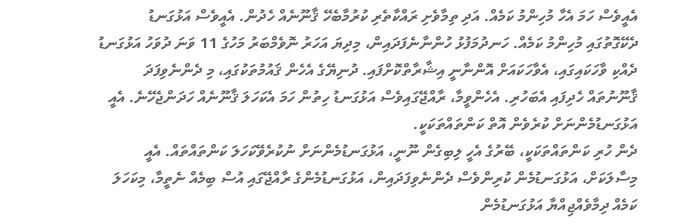އެއީވެސް ހަމަ އެހާ މުހިންމު ކަމެއް. އަދި ތިމާވެށި ރައްކާތެރި ކުރުމާބެހޭ ޤާނޫނެއް ހެދުން. އެއީވެސް އަޅުގަނޑު ދެކޭގޮތުގައި މުހިންމު ކަމެއް. ހަނދުމަފުޅު ހުންނާނެފަދައިން، މިދިޔަ އަހަރު ނޮވެމްބަރު މަހުގެ 11 ވަނަ ދުވަހު އަޅުގަނޑު ދެއްކި ވާހަކައިގައި، އެވާހަކައަށް އޮންނާނީ އިޝާރާތްކޮށްފައި. ދުނިޔޭގެ އެހެން ޤައުމުތަކުގައި، މި ދެންނެވިފަދަ ޤާނޫނުތައް ހެދިފައި އެބަހުރި. އެހެންވީމާ، ރާއްޖޭގައިވެސް އަޅުގަނޑު ހިތުން ހަމަ އެކަހަލަ ޤާނޫނެއް ހަދަންޖެހޭނެ. އެއީ އަޅުގަނޑުމެންނަށް ކުރެވެން އޮތް ކަންތައްތަކަކީ.
ދެން ހުރި ކަންތައްތަކަކީ، ބޭރުގެ އެހީ ލިބިގެން ނޫނީ، އަޅުގަނޑުމެންނަށް ނުކުރެވޭކަހަލަ ކަންތައްތައް. އެއީ މިސާލަކަށް، އަޅުގަނޑުމެން ކުރިންވެސް ދެންނެވިފަދައިން، އަޅުގަނޑުމެންގެ ރާއްޖޭގައި އުސް ބިމެއް ނެތީމާ، މިކަހަލަ ކަމެއް ދިމާވެއްޖިއްޔާ އަޅުގަނޑުމެން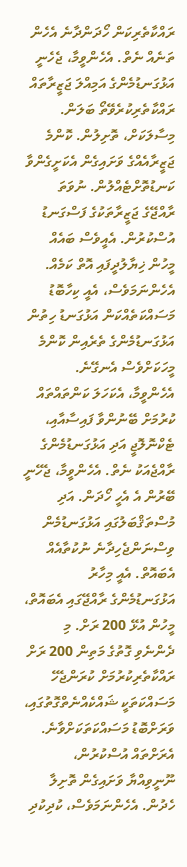ރައްކާތެރިކަން ހޯދަންދާނެ އެހެން ތަނެއް ނެތް. އެހެންވީމާ، ޖެހެނީ އަޅުގަނޑުމެންގެ އަމިއްލަ ޖަޒީރާތައް ރައްކާތެރިކުރެވޭތޯ ބަލަން. މިސާލަކަށް، ތޮށިލުން. ކޮންމެ ޖަޒީރާއެއްގެ ވަށައިގެން އެކަށީގެންވާ ކަނޑުތޮށްޓެއްލުން. ނުވަތަ ރާއްޖޭގެ ޖަޒީރާތަކުގެ ފަސްގަނޑު އުސްކުރުން. އެއީވެސް ބައެއް މީހުން ޚިޔާލުދީފައި އޮތް ކަމެއް. އެހެންނަމަވެސް، އެއީ ކިހާބޮޑު މަސައްކަތެއްކަން އަޅުގަނޑު ހިތުން އަޅުގަނޑުމެންގެ ތެރެއިން ކޮންމެ މީހަކަށްވެސް އެނގޭނެ.
އެހެންވީމާ، އެކަހަލަ ކަންތައްތައް ކުރުމަށް ބޭނުންވާ ފައިސާއާއި، ޓެކްނޮލޮޖީ އަދި އަޅުގަނޑުމެންގެ ރާއްޖެއަކު ނެތް. އެހެންވީމާ، ޖެހޭނީ ބޭރުން އެ އެހީ ހޯދަން. އަދި މުސްތަޤްބަލުގައި އަޅުގަނޑުމެން ވިސްނަންޖެހިދާނެ ނުކުތާއެއް އެބައޮތް. އެއީ މިހާރު އަޅުގަނޑުމެންގެ ރާއްޖޭގައި އެބައޮތް، މީހުން އުޅޭ 200 ރަށް. މި ދެންނެވި ގޮތުގެ މަތިން 200 ރަށް ރައްކާތެރިކުރުމަށް ކުރަންޖެހޭ މަސައްކަތަކީ ޝައްކެއްނެތްގޮތުގައި، ވަރަށްބޮޑު މަސައްކަތަކަށްވާނެ. އެރަށްތައް އުސްކުރުން، ނޫނީވިއްޔާ ވަށައިގެން ތޮށިލާ ހެދުން. އެހެންނަމަވެސް، ކުދިކުދި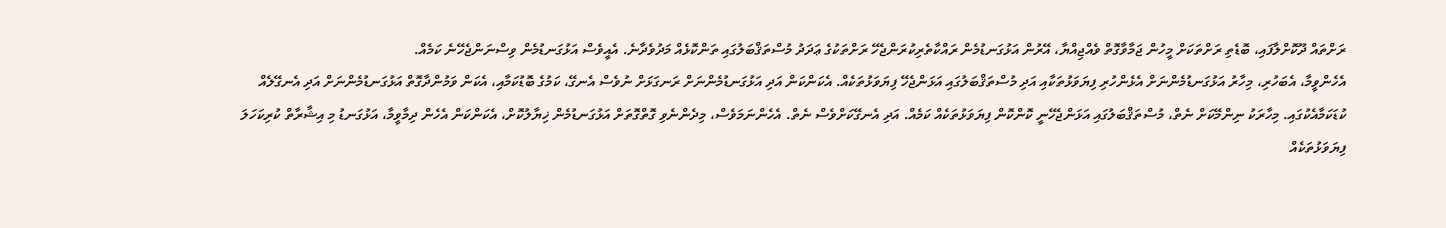ރަށްތައް ދޫކޮށްލާފައި، ބޮޑެތި ރަށްތަކަށް މީހުން ޖަމާވާގޮތް ވެއްޖިއްޔާ، އޭރުން އަޅުގަނޑުމެން ރައްކާތެރިކުރަންޖެހޭ ރަށްތަކުގެ ޢަދަދު މުސްތަޤްބަލުގައި ތަންކޮޅެއް މަދުވެދާނެ. އެއީވެސް އަޅުގަނޑުމެން ވިސްނަންޖެހޭނެ ކަމެއް.
އެހެންވީމާ، އެބަހުރި، މިހާރު އަޅުގަނޑުމެންނަށް އެޅެންހުރި ފިޔަވަޅުތަކާއި އަދި މުސްތަޤްބަލުގައި އަޅަންޖެހޭ ފިޔަވަޅުތަކެއް. އެކަންކަން އަދި އަޅުގަނޑުމެންނަށް ރަނގަޅަށް ނުވެސް އެނގޭ، ކަމުގެ ބޮޑުކަމާއި، އެކަން ވަމުންދާގޮތް އަޅުގަނޑުމެންނަށް އަދި އެނގޭލެއް ކުޑަކަމާއެކުގައި. މިހާރަކު ނިންމޭކަށް ނެތް، މުސްތަޤްބަލުގައި އަޅަންޖެހޭނީ ކޮންކޮން ފިޔަވަޅުތަކެއް ކަމެއް. އަދި އެނގޭކަށްވެސް ނެތް. އެހެންނަމަވެސް، މިދެންނެވި ގޮތްގޮތަށް އަޅުގަނޑުމެން ޚިޔާލުކޮށް، އެކަންކަން އެހެން ދިމާވީމާ، އަޅުގަނޑު މި އިޝާރާތް ކުރިކަހަލަ ފިޔަވަޅުތަކެއް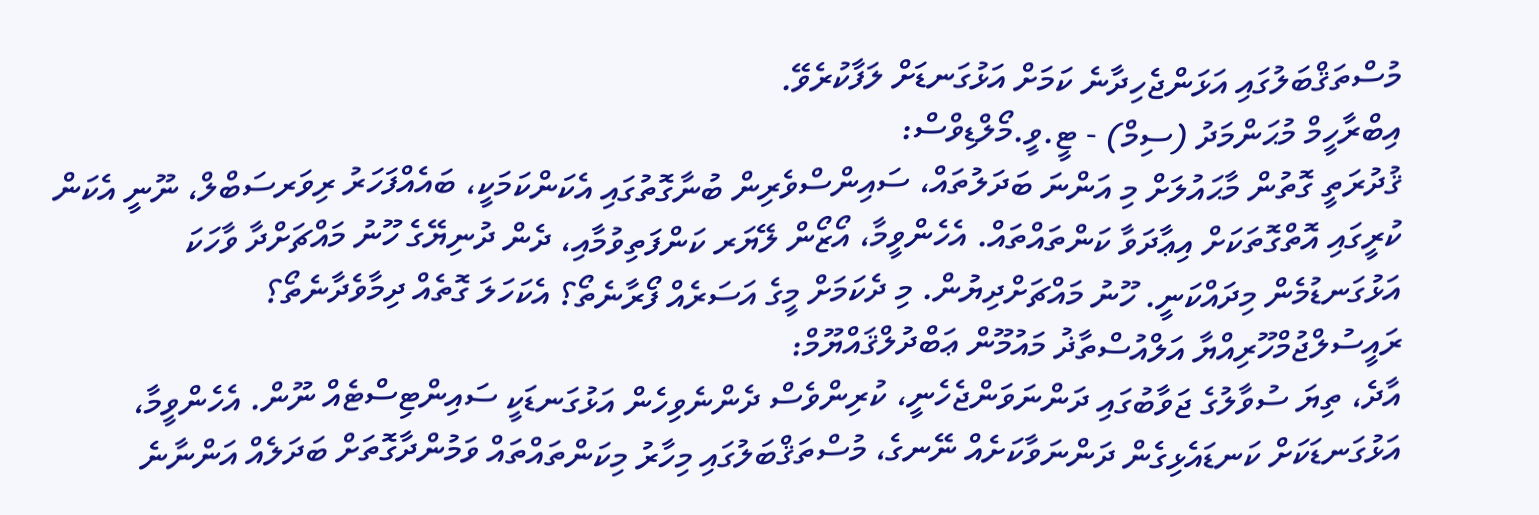މުސްތަޤްބަލުގައި އަޅަންޖެހިދާނެ ކަމަށް އަޅުގަނޑަށް ލަފާކުރެވޭ.
އިބްރާހީމް މުޙަންމަދު (ސިމް) - ޓީ.ވީ.މޯލްޑިވްސް:
ޤުދުރަތީ ގޮތުން މާޙައުލަށް މި އަންނަ ބަދަލުތައް، ސައިންސްވެރިން ބުނާގޮތުގައި އެކަންކަމަކީ، ބައެއްފަހަރު ރިވަރސަބްލް، ނޫނީ އެކަން ކުރީގައި އޮތްގޮތަކަށް އިޢާދަވާ ކަންތައްތައް. އެހެންވީމާ، އޯޒޯން ލޭޔަރ ކަންފަތިވުމާއި، ދެން ދުނިޔޭގެ ހޫނު މައްޗަށްދާ ވާހަކަ އަޅުގަނޑުމެން މިދައްކަނީ. ހޫނު މައްޗަށްދިޔުން. މި ދެކަމަށް މީގެ އަސަރެއް ފޯރާނެތޯ؟ އެކަހަލަ ގޮތެއް ދިމާވެދާނެތޯ؟
ރައީސުލްޖުމްހޫރިއްޔާ އަލްއުސްތާޛު މައުމޫން ޢަބްދުލްޤައްޔޫމް:
އާދެ، ތިޔަ ސުވާލުގެ ޖަވާބުގައި ދަންނަވަންޖެހެނީ، ކުރިންވެސް ދެންނެވިހެން އަޅުގަނޑަކީ ސައިންޓިސްޓެއް ނޫން. އެހެންވީމާ، އަޅުގަނޑަކަށް ކަނޑައެޅިގެން ދަންނަވާކަށެއް ނޭނގެ، މުސްތަޤްބަލުގައި މިހާރު މިކަންތައްތައް ވަމުންދާގޮތަށް ބަދަލެއް އަންނާނެ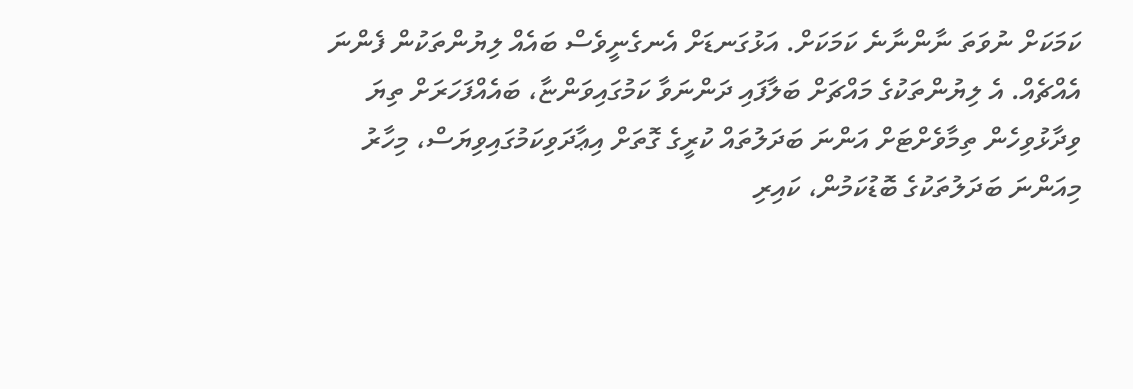ކަމަކަށް ނުވަތަ ނާންނާނެ ކަމަކަށް. އަޅުގަނޑަށް އެނގެނީވެސް ބައެއް ލިޔުންތަކުން ފެންނަ އެއްޗެއް. އެ ލިޔުންތަކުގެ މައްޗަށް ބަލާފައި ދަންނަވާ ކަމުގައިވަންޏާ، ބައެއްފަހަރަށް ތިޔަ ވިދާޅުވިހެން ތިމާވެށްޓަށް އަންނަ ބަދަލުތައް ކުރީގެ ގޮތަށް އިޢާދަވިކަމުގައިވިޔަސް، މިހާރު މިއަންނަ ބަދަލުތަކުގެ ބޮޑުކަމުން، ކައިރި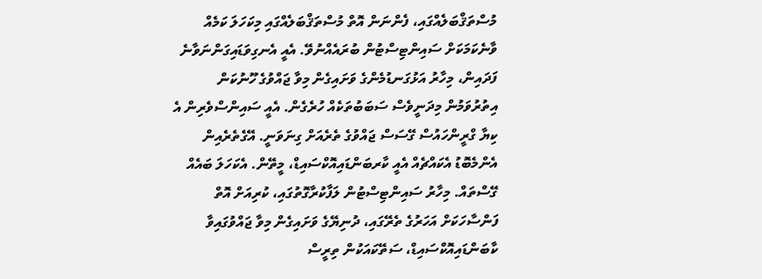މުސްތަޤްބަލެއްގައި، ފެންނަން އޮތް މުސްތަޤްބަލެއްގައި މިކަހަލަ ކަމެއް ވާނެކަމަކަށް ސައިންޓިސްޓުން ބުރައެއްނުވޭ. އެއީ އެނގިވަޑައިގަންނަވާނެ ފަދައިން، މިހާރު އަޅުގަނޑުމެންގެ ވަށައިގެން މިވާ ޖައްވުގެ ހޫނުކަން އިތުރުވަމުން މިދަނީވެސް ސަބަބުތަކެއް ހުރެގެން. އެއީ ސައިންސްވެރިން އެ ކިޔާ ގްރީންހައުސް ގޭސަސް ޖައްވުގެ ތެރެއަށް ގިނަވަނީ. އޭގެތެރެއިން އެންމެބޮޑު އެކައްޗެއް އެއީ ކާރބަންޑައިއޮކްސައިޑް، މީތޭން. އެކަހަލަ ބައެއް ގޭސްތައް. މިހާރު ސައިންޓިސްޓުން ލަފާކުރާގޮތުގައި، ކުރިއަށް އޮތް ފަންސާހަކަށް އަހަރުގެ ތެރޭގައި، ދުނިޔޭގެ ވަށައިގެން މިވާ ޖައްވުގައިވާ ކާބަންޑައިއޮކްސައިޑް، ސަތޭކައަކުން ތިރީސް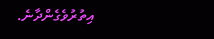އިތުރުވެގެންދާނެ.